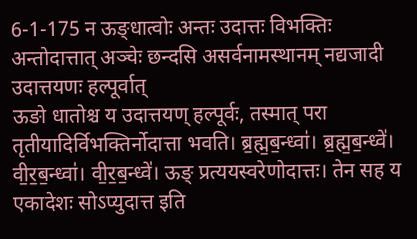6-1-175 न ऊङ्धात्वोः अन्तः उदात्तः विभक्तिः अन्तोदात्तात् अञ्चेः छन्दसि असर्वनामस्थानम् नद्यजादी उदात्तयणः हल्पूर्वात्
ऊङो धातोश्च य उदात्तयण् हल्पूर्वः, तस्मात् परा तृतीयादिर्विभक्तिर्नोदात्ता भवति। ब्र॒ह्म॒ब॒न्ध्वा॑। ब्र॒ह्म॒ब॒न्ध्वे॑। वी॒र॒ब॒न्ध्वा॑। वी॒र॒ब॒न्ध्वे॑। ऊङ् प्रत्ययस्वरेणोदात्तः। तेन सह य एकादेशः सोऽप्युदात्त इति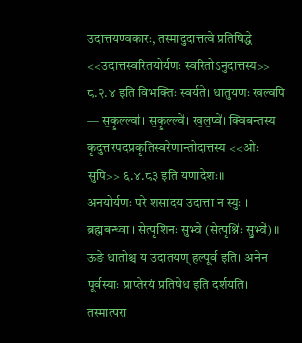उदात्तयण्वकारः, तस्मादुदात्तत्वे प्रतिषिद्धे <<उदात्तस्वरितयोर्यणः स्वरितोऽनुदात्तस्य>> ८.२.४ इति विभक्तिः स्वर्यते। धातुयणः खल्वपि — स॒कृ॒ल्ल्वा॑। स॒कृ॒ल्ल्वे॑। ख॒ल॒प्वे॑। क्विबन्तस्य कृदुत्तरपदप्रकृतिस्वरेणान्तोदात्तस्य <<ओः सुपि>> ६.४.८३ इति यणादेशः॥
अनयोर्यणः परे शसादय उदात्ता न स्युः । ब्रह्मबन्ध्वा । सेत्पृशिनः सुभ्वे (सेत्पृश्निः॑ सु॒भ्वे॑) ॥
ऊङे धातोश्च य उदातयण् हल्पूर्व इति। अनेन पूर्वस्याः प्राप्तेरयं प्रतिषेध इति दर्शयति। तस्मात्परा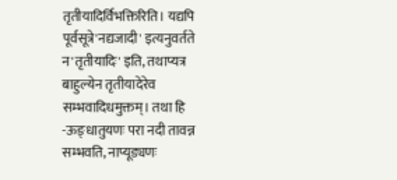तृतीयादिर्विभक्तिरिति। यद्यपि पूर्वसूत्रे'नद्यजादी' इत्यनुवर्तते न'तृतीयादिः' इति, तथाप्यत्र बाहुल्येन तृतीयादेरेव सम्भवादिधमुक्तम्। तथा हि -ऊङ्धातुयणः परा नदी तावन्न सम्भवति, नाप्यूङ्यणः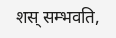शस् सम्भवति,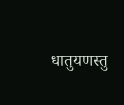धातुयणस्तु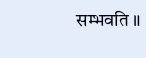सम्भवति ॥